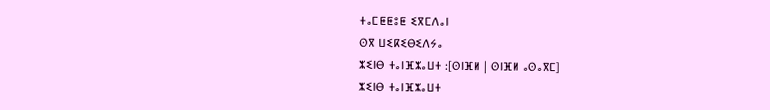ⵜⴰⵎⵟⵟⵓⵟ ⵉⴳⵎⴷⴰⵏ
ⵙⴳ ⵡⵉⴽⵉⴱⵉⴷⵢⴰ
ⵣⵉⵏⴱ ⵜⴰⵏⴼⵣⴰⵡⵜ :[ⵙⵏⴼⵍ | ⵙⵏⴼⵍ ⴰⵙⴰⴳⵎ]
ⵣⵉⵏⴱ ⵜⴰⵏⴼⵣⴰⵡⵜ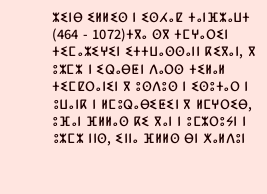ⵣⵉⵏⴱ ⵉⵍⵍⵉⵙ ⵏ ⵉⵙⵃⴰⵇ ⵜⴰⵏⴼⵣⴰⵡⵜ (464 - 1072)ⵜⴳⴰ ⵙⴳ ⵜⵎⵖⴰⵔⵉⵏ ⵜⵉⵎⴰⵣⵉⵖⵉⵏ ⵉⵜⵜⵡⴰⵙⵙⴰⵏⵏ ⴽⵉⴳⴰⵏ, ⴳ ⵓⵣⵎⵣ ⵏ ⵉⵕⴰⴱⵟⵏ ⴷⴰⵔⵙ ⵜⵉⵍⴰⵍ ⵜⵉⵎⵇⵔⴰⵏⵉⵏ ⴳ ⵓⵙⴷⵓⵙ ⵏ ⵉⵙⵓⵜⴰⵔ ⵏ ⵓⵡⴰⵏⴽ ⵏ ⵍⵎⵓⵕⴰⴱⵉⵟⵉⵏ ⴳ ⵍⵎⵖⵔⵉⴱ, ⵓⴼⴰⵏ ⴼⵍⵍⴰⵙ ⴽⵉ ⴳⴰⵏ ⵏ ⵓⵎⵣⵔⵓⵢⵏ ⵏ ⵓⵣⵎⵣ ⵏⵏⵙ, ⵉⵏⵏⴰ ⴼⵍⵍⵙ ⴱⵏ ⵅⴰⵍⴷⵓⵏ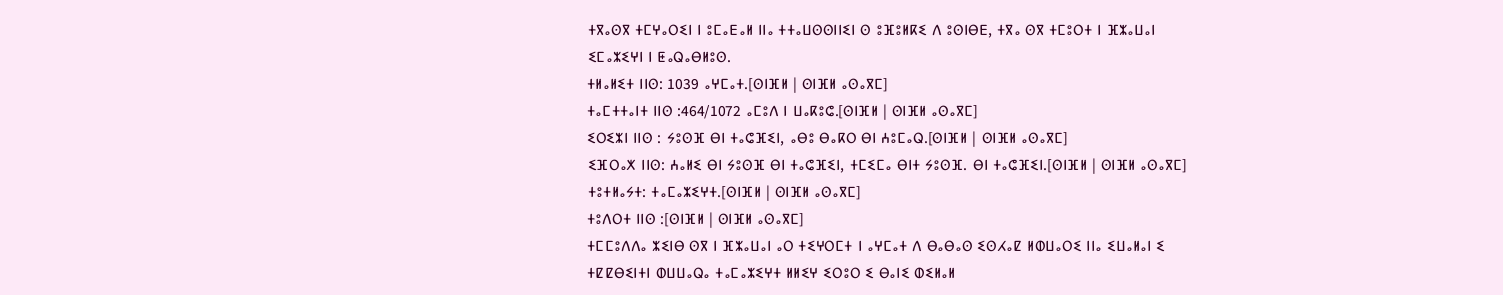ⵜⴳⴰⵙⴳ ⵜⵎⵖⴰⵔⵉⵏ ⵏ ⵓⵎⴰⴹⴰⵍ ⵏⵏⴰ ⵜⵜⴰⵡⵙⵙⵏⵏⵉⵏ ⵙ ⵓⴼⵓⵍⴽⵉ ⴷ ⵓⵙⵏⴱⴹ, ⵜⴳⴰ ⵙⴳ ⵜⵎⵓⵔⵜ ⵏ ⴼⵣⴰⵡⴰⵏ ⵉⵎⴰⵣⵉⵖⵏ ⵏ ⵟⴰⵕⴰⴱⵍⵓⵙ.
ⵜⵍⴰⵍⵉⵜ ⵏⵏⵙ: 1039 ⴰⵖⵎⴰⵜ.[ⵙⵏⴼⵍ | ⵙⵏⴼⵍ ⴰⵙⴰⴳⵎ]
ⵜⴰⵎⵜⵜⴰⵏⵜ ⵏⵏⵙ :464/1072 ⴰⵎⵓⴷ ⵏ ⵡⴰⴽⵓⵛ.[ⵙⵏⴼⵍ | ⵙⵏⴼⵍ ⴰⵙⴰⴳⵎ]
ⵉⵔⵉⵣⵏ ⵏⵏⵙ : ⵢⵓⵙⴼ ⴱⵏ ⵜⴰⵛⴼⵉⵏ, ⴰⴱⵓ ⴱⴰⴽⵔ ⴱⵏ ⵄⵓⵎⴰⵕ.[ⵙⵏⴼⵍ | ⵙⵏⴼⵍ ⴰⵙⴰⴳⵎ]
ⵉⴼⵔⴰⵅ ⵏⵏⵙ: ⵄⴰⵍⵉ ⴱⵏ ⵢⵓⵙⴼ ⴱⵏ ⵜⴰⵛⴼⵉⵏ, ⵜⵎⵉⵎⴰ ⴱⵏⵜ ⵢⵓⵙⴼ. ⴱⵏ ⵜⴰⵛⴼⵉⵏ.[ⵙⵏⴼⵍ | ⵙⵏⴼⵍ ⴰⵙⴰⴳⵎ]
ⵜⵓⵜⵍⴰⵢⵜ: ⵜⴰⵎⴰⵣⵉⵖⵜ.[ⵙⵏⴼⵍ | ⵙⵏⴼⵍ ⴰⵙⴰⴳⵎ]
ⵜⵓⴷⵔⵜ ⵏⵏⵙ :[ⵙⵏⴼⵍ | ⵙⵏⴼⵍ ⴰⵙⴰⴳⵎ]
ⵜⵎⵎⵓⴷⴷⴰ ⵣⵉⵏⴱ ⵙⴳ ⵏ ⴼⵣⴰⵡⴰⵏ ⴰⵔ ⵜⵉⵖⵔⵎⵜ ⵏ ⴰⵖⵎⴰⵜ ⴷ ⴱⴰⴱⴰⵙ ⵉⵙⵃⴰⵇ ⵍⵀⵡⴰⵔⵉ ⵏⵏⴰ ⵉⵡⴰⵍⴰⵏ ⵉ ⵜⵇⵇⴱⵉⵏⵜⵏ ⵀⵡⵡⴰⵕⴰ ⵜⴰⵎⴰⵣⵉⵖⵜ ⵍⵍⵉⵖ ⵉⵔⵓⵔ ⵉ ⴱⴰⵏⵉ ⵀⵉⵍⴰⵍ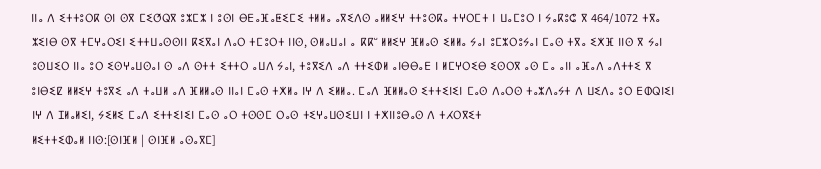ⵏⵏⴰ ⴷ ⵉⵜⵜⵓⵔⴽ ⵙⵏ ⵙⴳ ⵎⵉⵚⵕⴳ ⵓⵣⵎⵣ ⵏ ⵓⵙⵏ ⴱⴹⴰⴼⴰⵟⵉⵎⵉ ⵜⵍⵍⴰ ⴰⴳⵉⴷⵙ ⴰⵍⵍⵉⵖ ⵜⵜⵓⵙⴽⴰ ⵜⵖⵔⵎⵜ ⵏ ⵡⴰⵎⵓⵔ ⵏ ⵢⴰⴽⵓⵛ ⴳ 464/1072 ⵜⴳⴰ ⵣⵉⵏⴱ ⵙⴳ ⵜⵎⵖⴰⵔⵉⵏ ⵉⵜⵜⵡⴰⵙⵙⵏⵏ ⴽⵉⴳⴰⵏ ⴷⴰⵔ ⵜⵎⵓⵔⵜ ⵏⵏⵙ, ⵙⵍⴰⵡⴰⵏ ⴰ ⴽⴽⵯ ⵍⵍⵉⵖ ⴼⵍⴰⵙ ⵉⵍⵍⴰ ⵢⴰⵏ ⵓⵎⵣⵔⵓⵢⴰⵏ ⵎⴰⵙ ⵜⴳⴰ ⵉⵅⴼ ⵏⵏⵙ ⴳ ⵢⴰⵏ ⵓⵙⵡⵉⵔ ⵏⵏⴰ ⵓⵔ ⵉⵙⵖⴰⵡⵙⴰⵏ ⵙ ⴰⴷ ⵙⵜⵜ ⵉⵜⵜⵔ ⴰⵡⴷ ⵢⴰⵏ, ⵜⵓⴳⵉⴷ ⴰⴷ ⵜⵜⵉⵀⵍ ⴰⵏⴱⴱⴰⴹ ⵏ ⵍⵎⵖⵔⵉⴱ ⵉⵙⵔⴳ ⴰⵙ ⵎⴰ ⴰⵏⵏ ⴰⴼⴰⴷ ⴰⴷⵜⵜⵉ ⴳ ⵓⵏⴱⵉⵇ ⵍⵍⵉⵖ ⵜⵓⴳⵉ ⴰⴷ ⵜⴰⵡⵍ ⴰⴷ ⴼⵍⵍⴰⵙ ⵏⵏⴰⵏ ⵎⴰⵙ ⵜⵅⵍⴰ ⵏⵖ ⴷ ⵉⵍⵍⴰ. ⵎⴰⴷ ⴼⵍⵍⴰⵙ ⵉⵜⵜⵉⵏⵉⵏ ⵎⴰⵙ ⴷⴰⵔⵙ ⵜⴰⵣⴷⴰⵢⵜ ⴷ ⵡⵉⴷⴰ ⵓⵔ ⴹⵀⵕⵏⵉⵏ ⵏⵖ ⴷ ⵊⵍⴰⵍⵉⵏ, ⵢⵉⵍⵉ ⵎⴰⴷ ⵉⵜⵜⵉⵏⵉⵏ ⵎⴰⵙ ⴰⵔ ⵜⵙⵙⵎ ⵔⴰⵙ ⵜⵉⵖⴰⵡⵙⵉⵡⵏ ⵏ ⵜⵅⵏⵏⵓⴱⴰⵙ ⴷ ⵜⵃⵔⴳⵉⵜ
ⵍⵉⵜⵜⵉⵀⴰⵍ ⵏⵏⵙ:[ⵙⵏⴼⵍ | ⵙⵏⴼⵍ ⴰⵙⴰⴳⵎ]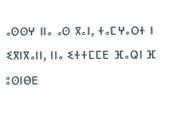ⴰⵙⵙⵖ ⵏⵏⴰ ⴰⵙ ⴳⴰⵏ, ⵜⴰⵎⵖⴰⵔⵜ ⵏ ⵉⴳⵏⴳⴰⵏⵏ, ⵏⵏⴰ ⵉⵜⵜⵎⵎⴹ ⴼⴰⵕⵏ ⴼ ⵓⵙⵏⴱⴹ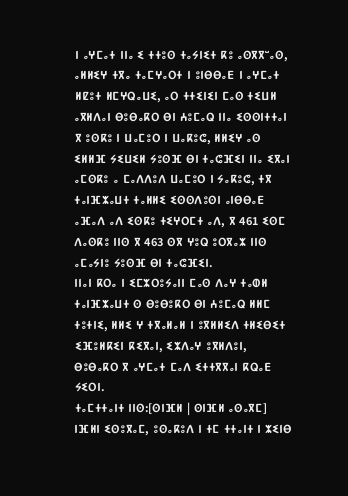ⵏ ⴰⵖⵎⴰⵜ ⵏⵏⴰ ⵉ ⵜⵜⵓⵙ ⵜⴰⵢⵏⵉⵜ ⴽⵓ ⴰⵙⴳⴳⵯⴰⵙ, ⴰⵍⵍⵉⵖ ⵜⴳⴰ ⵜⴰⵎⵖⴰⵔⵜ ⵏ ⵓⵏⴱⴱⴰⴹ ⵏ ⴰⵖⵎⴰⵜ ⵍⵇⵓⵜ ⵍⵎⵖⵕⴰⵡⵉ, ⴰⵔ ⵜⵜⵉⵏⵉⵏ ⵎⴰⵙ ⵜⵉⵡⵍ ⴰⴳⵍⴷⴰⵏ ⴱⵓⴱⴰⴽⵔ ⴱⵏ ⵄⵓⵎⴰⵕ ⵏⵏⴰ ⵉⵙⵙⵏⵜⵜⴰⵏ ⴳ ⵓⵙⴽⵓ ⵏ ⵡⴰⵎⵓⵔ ⵏ ⵡⴰⴽⵓⵛ, ⵍⵍⵉⵖ ⴰⵙ ⵉⵍⵍⴼ ⵢⵉⵡⵉⵍ ⵢⵓⵙⴼ ⴱⵏ ⵜⴰⵛⴼⵉⵏ ⵏⵏⴰ ⵉⴳⴰⵏ ⴰⵎⵙⴽⵓ ⴰ ⵎⴰⴷⴷⵓⴷ ⵡⴰⵎⵓⵔ ⵏ ⵢⴰⴽⵓⵛ, ⵜⴳ ⵜⴰⵏⴼⵣⴰⵡⵜ ⵜⴰⵍⵍⵉ ⵉⵙⵙⴷⵓⵙⵏ ⴰⵏⴱⴱⴰⴹ ⴰⴼⴰⴷ ⴰⴷ ⵉⵙⴽⵓ ⵜⵉⵖⵔⵎⵜ ⴰⴷ, ⴳ 461 ⵉⵙⵎ ⴷⴰⵙⴽⵓ ⵏⵏⵙ ⴳ 463 ⵙⴳ ⵖⵓⵕ ⵓⵔⴳⴰⵣ ⵏⵏⵙ ⴰⵎⴰⵢⵏⵓ ⵢⵓⵙⴼ ⴱⵏ ⵜⴰⵛⴼⵉⵏ.
ⵏⵏⴰⵏ ⴽⵔⴰ ⵏ ⵉⵎⵣⵔⵓⵢⴰⵏⵏ ⵎⴰⵙ ⴷⴰⵖ ⵜⴰⵀⵍ ⵜⴰⵏⴼⵣⴰⵡⵜ ⵙ ⴱⵓⴱⵓⴽⵔ ⴱⵏ ⵄⵓⵎⴰⵕ ⵍⵍⵎ ⵜⵓⵜⵏⵉ, ⵍⵍⵉ ⵖ ⵜⴳⴰⵍⴰⵍ ⵏ ⵓⴳⵍⵍⵉⴷ ⵜⵍⵉⴱⵉⵜ ⵉⴼⵓⵍⴽⵉⵏ ⴽⵉⴳⴰⵏ, ⵉⵣⴷⴰⵖ ⵓⴳⵍⴷⵓⵏ, ⴱⵓⴱⴰⴽⵔ ⴳ ⴰⵖⵎⴰⵜ ⵎⴰⴷ ⵉⵜⵜⴳⴳⴰⵏ ⴽⵕⴰⴹ ⵢⵉⵔⵏ.
ⵜⴰⵎⵜⵜⴰⵏⵜ ⵏⵏⵙ:[ⵙⵏⴼⵍ | ⵙⵏⴼⵍ ⴰⵙⴰⴳⵎ]
ⵏⴼⵍⵏ ⵉⵙⵓⴳⴰⵎ, ⵓⵙⴰⴽⵓⴷ ⵏ ⵜⵎ ⵜⵜⴰⵏⵜ ⵏ ⵣⵉⵏⴱ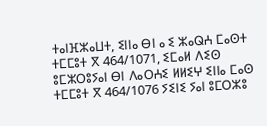ⵜⴰⵏⴼⵣⴰⵡⵜ, ⵉⵏⵏⴰ ⴱⵏ ⴰ ⵉ ⵣⴰⵕⵄ ⵎⴰⵙⵜ ⵜⵎⵎⵓⵜ ⴳ 464/1071, ⵉⵎⴰⵍ ⴷⵉⵙ ⵓⵎⵣⵔⵓⵢⴰⵏ ⴱⵏ ⴷⴰⵔⵄⵉ ⵍⵍⵉⵖ ⵉⵏⵏⴰ ⵎⴰⵙ ⵜⵎⵎⵓⵜ ⴳ 464/1076 ⵢⵉⵏⵉ ⵢⴰⵏ ⵓⵎⵔⵣⵓ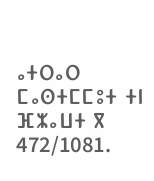ⴰⵜⵔⴰⵔ ⵎⴰⵙⵜⵎⵎⵓⵜ ⵜⵏ ⴼⵣⴰⵡⵜ ⴳ 472/1081.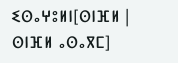ⵉⵙⴰⵖⵓⵍⵏ[ⵙⵏⴼⵍ | ⵙⵏⴼⵍ ⴰⵙⴰⴳⵎ]